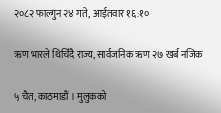२०८२ फाल्गुन २४ गते, आईतवार १६:१०

ऋण भारले थिचिँदै राज्य, सार्वजनिक ऋण २७ खर्ब नजिक

५ चैत, काठमाडौं । मुलुकको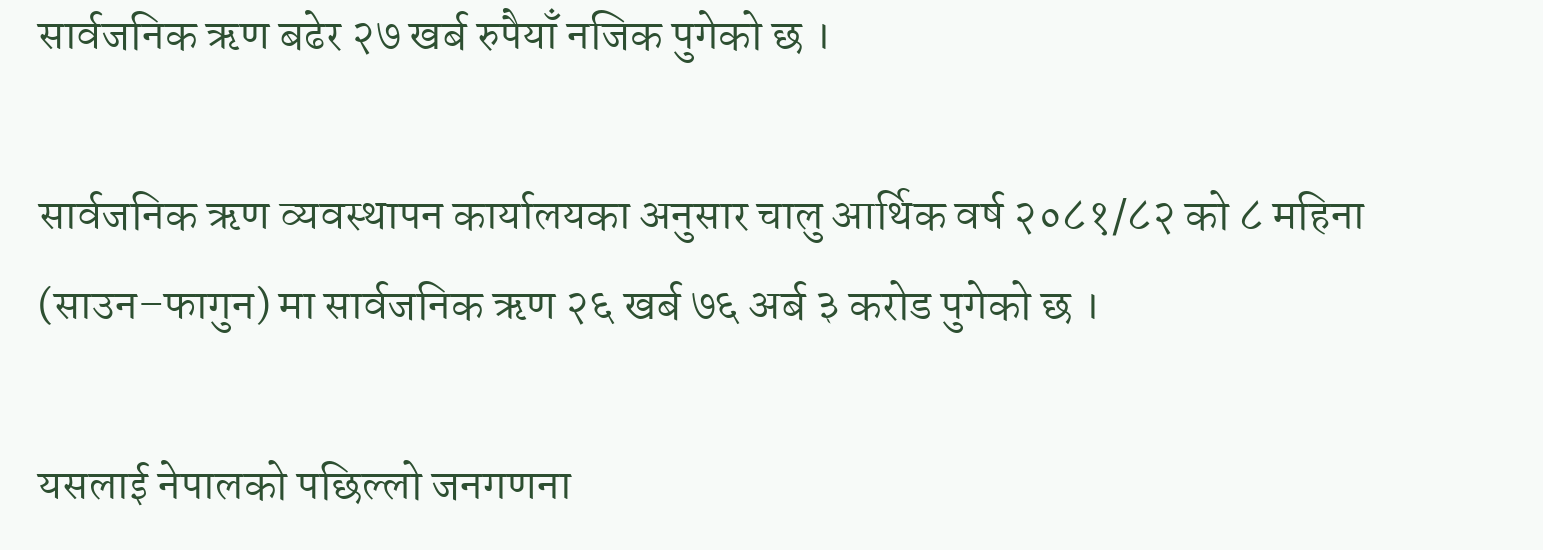सार्वजनिक ऋण बढेर २७ खर्ब रुपैयाँ नजिक पुगेको छ ।

सार्वजनिक ऋण व्यवस्थापन कार्यालयका अनुसार चालु आर्थिक वर्ष २०८१/८२ को ८ महिना (साउन–फागुन) मा सार्वजनिक ऋण २६ खर्ब ७६ अर्ब ३ करोड पुगेको छ ।

यसलाई नेपालको पछिल्लो जनगणना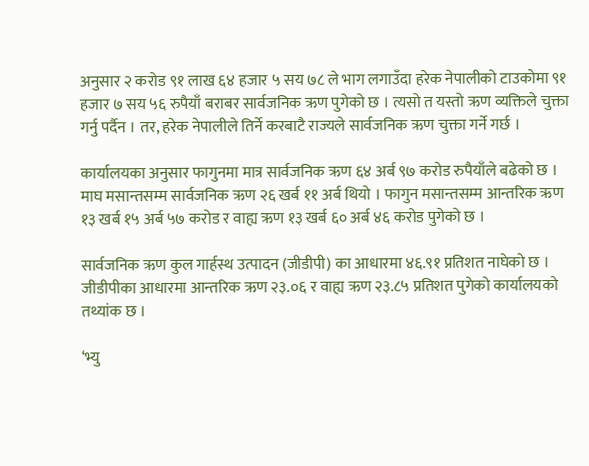अनुसार २ करोड ९१ लाख ६४ हजार ५ सय ७८ ले भाग लगाउँदा हरेक नेपालीको टाउकोमा ९१ हजार ७ सय ५६ रुपैयाँ बराबर सार्वजनिक ऋण पुगेको छ । त्यसो त यस्तो ऋण व्यक्तिले चुक्ता गर्नु पर्दैन । तर, हरेक नेपालीले तिर्ने करबाटै राज्यले सार्वजनिक ऋण चुक्ता गर्ने गर्छ ।

कार्यालयका अनुसार फागुनमा मात्र सार्वजनिक ऋण ६४ अर्ब ९७ करोड रुपैयाँले बढेको छ । माघ मसान्तसम्म सार्वजनिक ऋण २६ खर्ब ११ अर्ब थियो । फागुन मसान्तसम्म आन्तरिक ऋण १३ खर्ब १५ अर्ब ५७ करोड र वाह्य ऋण १३ खर्ब ६० अर्ब ४६ करोड पुगेको छ ।

सार्वजनिक ऋण कुल गार्हस्थ उत्पादन (जीडीपी) का आधारमा ४६.९१ प्रतिशत नाघेको छ । जीडीपीका आधारमा आन्तरिक ऋण २३.०६ र वाह्य ऋण २३.८५ प्रतिशत पुगेको कार्यालयको तथ्यांक छ ।

‘भ्यु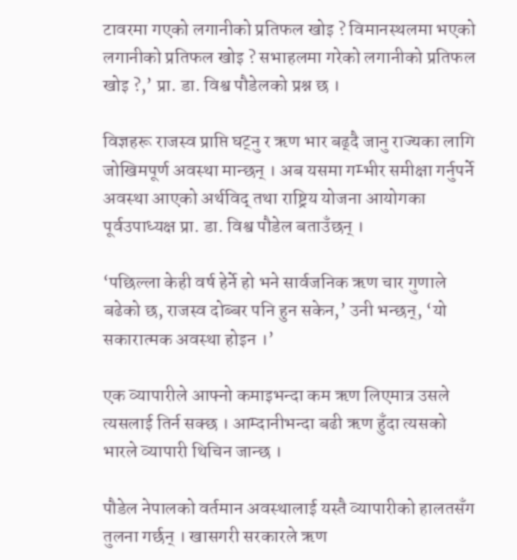टावरमा गएको लगानीको प्रतिफल खोइ ? विमानस्थलमा भएको लगानीको प्रतिफल खोइ ? सभाहलमा गरेको लगानीको प्रतिफल खोइ ?,’ प्रा. डा. विश्व पौडेलको प्रश्न छ ।

विज्ञहरू राजस्व प्राप्ति घट्नु र ऋण भार बढ्दै जानु राज्यका लागि जोखिमपूर्ण अवस्था मान्छन् । अब यसमा गम्भीर समीक्षा गर्नुपर्ने अवस्था आएको अर्थविद् तथा राष्ट्रिय योजना आयोगका पूर्वउपाध्यक्ष प्रा. डा. विश्व पौडेल बताउँछन् ।

‘पछिल्ला केही वर्ष हेर्ने हो भने सार्वजनिक ऋण चार गुणाले बढेको छ, राजस्व दोब्बर पनि हुन सकेन,’ उनी भन्छन्, ‘यो सकारात्मक अवस्था होइन ।’

एक व्यापारीले आफ्नो कमाइभन्दा कम ऋण लिएमात्र उसले त्यसलाई तिर्न सक्छ । आम्दानीभन्दा बढी ऋण हुँदा त्यसको भारले व्यापारी थिचिन जान्छ ।

पौडेल नेपालको वर्तमान अवस्थालाई यस्तै व्यापारीको हालतसँग तुलना गर्छन् । खासगरी सरकारले ऋण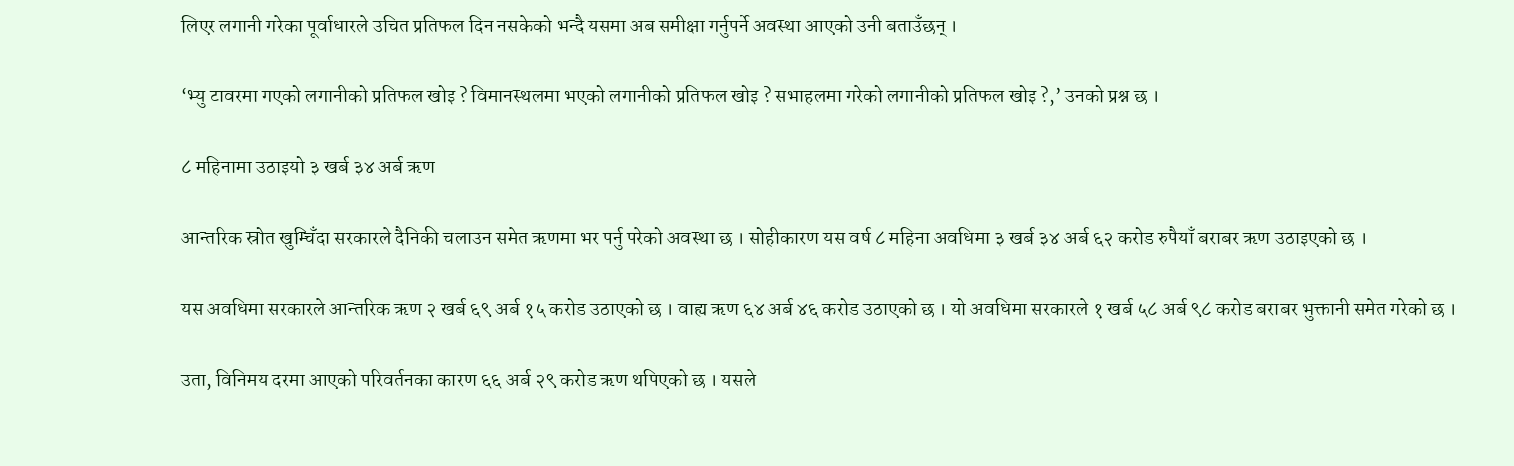लिएर लगानी गरेका पूर्वाधारले उचित प्रतिफल दिन नसकेको भन्दै यसमा अब समीक्षा गर्नुपर्ने अवस्था आएको उनी बताउँछन् ।

‘भ्यु टावरमा गएको लगानीको प्रतिफल खोइ ? विमानस्थलमा भएको लगानीको प्रतिफल खोइ ? सभाहलमा गरेको लगानीको प्रतिफल खोइ ?,’ उनको प्रश्न छ ।

८ महिनामा उठाइयो ३ खर्ब ३४ अर्ब ऋण

आन्तरिक स्रोत खुम्चिँदा सरकारले दैनिकी चलाउन समेत ऋणमा भर पर्नु परेको अवस्था छ । सोहीकारण यस वर्ष ८ महिना अवधिमा ३ खर्ब ३४ अर्ब ६२ करोड रुपैयाँ बराबर ऋण उठाइएको छ ।

यस अवधिमा सरकारले आन्तरिक ऋण २ खर्ब ६९ अर्ब १५ करोड उठाएको छ । वाह्य ऋण ६४ अर्ब ४६ करोड उठाएको छ । यो अवधिमा सरकारले १ खर्ब ५८ अर्ब ९८ करोड बराबर भुक्तानी समेत गरेको छ ।

उता, विनिमय दरमा आएको परिवर्तनका कारण ६६ अर्ब २९ करोड ऋण थपिएको छ । यसले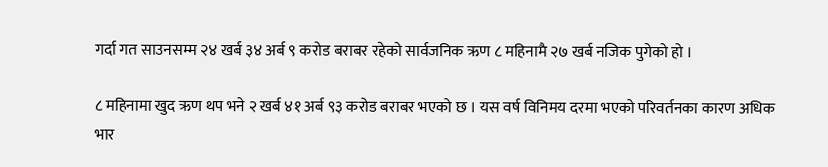गर्दा गत साउनसम्म २४ खर्ब ३४ अर्ब ९ करोड बराबर रहेको सार्वजनिक ऋण ८ महिनामै २७ खर्ब नजिक पुगेको हो ।

८ महिनामा खुद ऋण थप भने २ खर्ब ४१ अर्ब ९३ करोड बराबर भएको छ । यस वर्ष विनिमय दरमा भएको परिवर्तनका कारण अधिक भार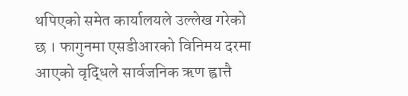थपिएको समेत कार्यालयले उल्लेख गरेको छ । फागुनमा एसडीआरको विनिमय दरमा आएको वृद्धिले सार्वजनिक ऋण ह्वात्तै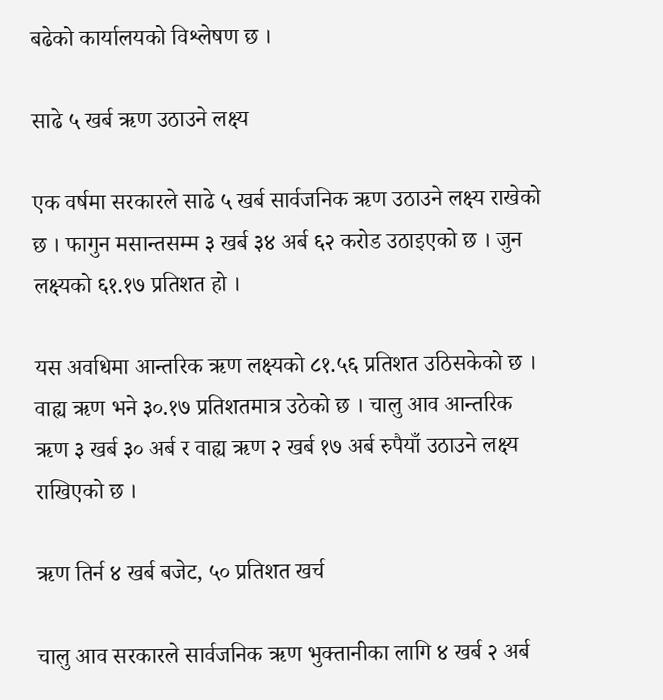बढेको कार्यालयको विश्लेषण छ ।

साढे ५ खर्ब ऋण उठाउने लक्ष्य

एक वर्षमा सरकारले साढे ५ खर्ब सार्वजनिक ऋण उठाउने लक्ष्य राखेको छ । फागुन मसान्तसम्म ३ खर्ब ३४ अर्ब ६२ करोड उठाइएको छ । जुन लक्ष्यको ६१.१७ प्रतिशत हो ।

यस अवधिमा आन्तरिक ऋण लक्ष्यको ८१.५६ प्रतिशत उठिसकेको छ । वाह्य ऋण भने ३०.१७ प्रतिशतमात्र उठेको छ । चालु आव आन्तरिक ऋण ३ खर्ब ३० अर्ब र वाह्य ऋण २ खर्ब १७ अर्ब रुपैयाँ उठाउने लक्ष्य राखिएको छ ।

ऋण तिर्न ४ खर्ब बजेट, ५० प्रतिशत खर्च

चालु आव सरकारले सार्वजनिक ऋण भुक्तानीका लागि ४ खर्ब २ अर्ब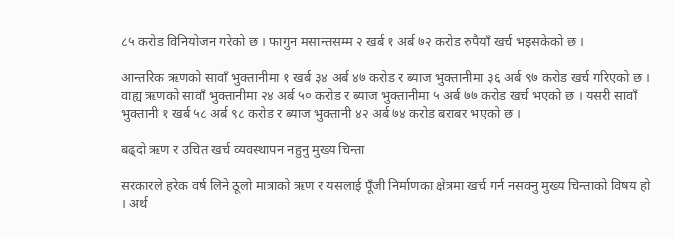८५ करोड विनियोजन गरेको छ । फागुन मसान्तसम्म २ खर्ब १ अर्ब ७२ करोड रुपैयाँ खर्च भइसकेको छ ।

आन्तरिक ऋणको सावाँ भुक्तानीमा १ खर्ब ३४ अर्ब ४७ करोड र ब्याज भुक्तानीमा ३६ अर्ब ९७ करोड खर्च गरिएको छ । वाह्य ऋणको सावाँ भुक्तानीमा २४ अर्ब ५० करोड र ब्याज भुक्तानीमा ५ अर्ब ७७ करोड खर्च भएको छ । यसरी सावाँ भुक्तानी १ खर्ब ५८ अर्ब ९८ करोड र ब्याज भुक्तानी ४२ अर्ब ७४ करोड बराबर भएको छ ।

बढ्दो ऋण र उचित खर्च व्यवस्थापन नहुनु मुख्य चिन्ता

सरकारले हरेक वर्ष लिने ठूलो मात्राको ऋण र यसलाई पूँजी निर्माणका क्षेत्रमा खर्च गर्न नसक्नु मुख्य चिन्ताको विषय हो । अर्थ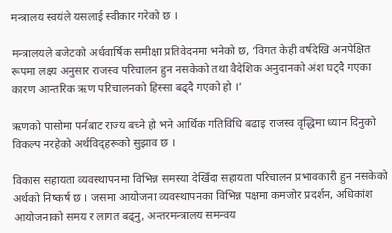मन्त्रालय स्वयंले यसलाई स्वीकार गरेको छ ।

मन्त्रालयले बजेटको अर्धवार्षिक समीक्षा प्रतिवेदनमा भनेको छ, ‘विगत केही वर्षदेखि अनपेक्षित रूपमा लक्ष्य अनुसार राजस्व परिचालन हुन नसकेको तथा वैदेशिक अनुदानको अंश घट्दै गएका कारण आन्तरिक ऋण परिचालनको हिस्सा बढ्दै गएको हो ।’

ऋणको पासोमा पर्नबाट राज्य बच्ने हो भने आर्थिक गतिविधि बढाइ राजस्व वृद्धिमा ध्यान दिनुको विकल्प नरहेको अर्थविद्हरूको सुझाव छ ।

विकास सहायता व्यवस्थापनमा विभिन्न समस्या देखिँदा सहायता परिचालन प्रभावकारी हुन नसकेको अर्थको निष्कर्ष छ । जसमा आयोजना व्यवस्थापनका विभिन्न पक्षमा कमजोर प्रदर्शन, अधिकांश आयोजनाको समय र लागत बढ्नु, अन्तरमन्त्रालय समन्वय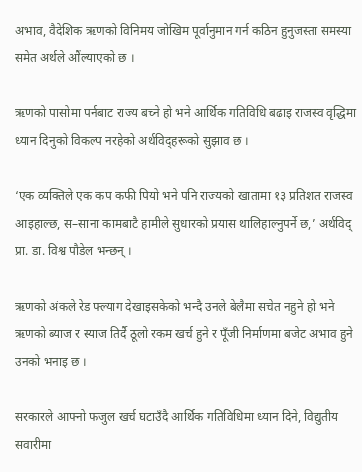अभाव, वैदेशिक ऋणको विनिमय जोखिम पूर्वानुमान गर्न कठिन हुनुजस्ता समस्या समेत अर्थले औंल्याएको छ ।

ऋणको पासोमा पर्नबाट राज्य बच्ने हो भने आर्थिक गतिविधि बढाइ राजस्व वृद्धिमा ध्यान दिनुको विकल्प नरहेको अर्थविद्हरूको सुझाव छ ।

‘एक व्यक्तिले एक कप कफी पियो भने पनि राज्यको खातामा १३ प्रतिशत राजस्व आइहाल्छ, स–साना कामबाटै हामीले सुधारको प्रयास थालिहाल्नुपर्ने छ,’ अर्थविद् प्रा. डा. विश्व पौडेल भन्छन् ।

ऋणको अंकले रेड फ्ल्याग देखाइसकेको भन्दै उनले बेलैमा सचेत नहुने हो भने ऋणको ब्याज र स्याज तिर्दै ठूलो रकम खर्च हुने र पूँजी निर्माणमा बजेट अभाव हुने उनको भनाइ छ ।

सरकारले आफ्नो फजुल खर्च घटाउँदै आर्थिक गतिविधिमा ध्यान दिने, विद्युतीय सवारीमा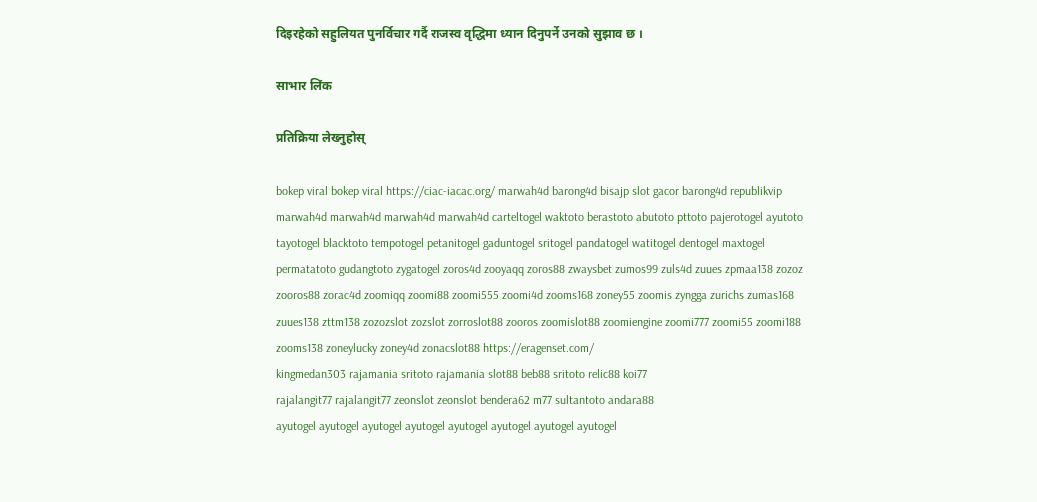दिइरहेको सहुलियत पुनर्विचार गर्दै राजस्व वृद्धिमा ध्यान दिनुपर्ने उनको सुझाव छ ।

साभार लिंक

प्रतिक्रिया लेख्नुहोस्

bokep viral bokep viral https://ciac-iacac.org/ marwah4d barong4d bisajp slot gacor barong4d republikvip marwah4d marwah4d marwah4d marwah4d carteltogel waktoto berastoto abutoto pttoto pajerotogel ayutoto tayotogel blacktoto tempotogel petanitogel gaduntogel sritogel pandatogel watitogel dentogel maxtogel permatatoto gudangtoto zygatogel zoros4d zooyaqq zoros88 zwaysbet zumos99 zuls4d zuues zpmaa138 zozoz zooros88 zorac4d zoomiqq zoomi88 zoomi555 zoomi4d zooms168 zoney55 zoomis zyngga zurichs zumas168 zuues138 zttm138 zozozslot zozslot zorroslot88 zooros zoomislot88 zoomiengine zoomi777 zoomi55 zoomi188 zooms138 zoneylucky zoney4d zonacslot88 https://eragenset.com/
kingmedan303 rajamania sritoto rajamania slot88 beb88 sritoto relic88 koi77
rajalangit77 rajalangit77 zeonslot zeonslot bendera62 m77 sultantoto andara88
ayutogel ayutogel ayutogel ayutogel ayutogel ayutogel ayutogel ayutogel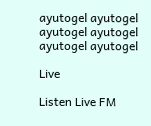ayutogel ayutogel ayutogel ayutogel ayutogel ayutogel

Live

Listen Live FM